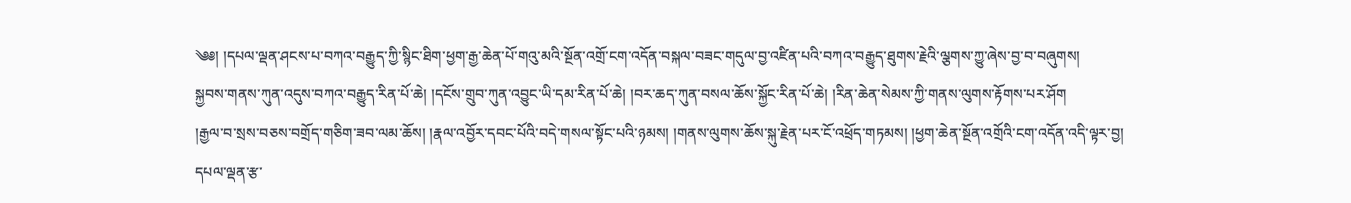༄༅། །དཔལ་ལྡན་ཤངས་པ་བཀའ་བརྒྱུད་ཀྱི་སྙིང་ཐིག་ཕྱག་རྒྱ་ཆེན་པོ་གའུ་མའི་སྔོན་འགྲོ་ངག་འདོན་བསྐལ་བཟང་གདུལ་བྱ་འཛིན་པའི་བཀའ་བརྒྱུད་ཐུགས་རྗེའི་ལྕགས་ཀྱུ་ཞེས་བྱ་བ་བཞུགས།
སྐྱབས་གནས་ཀུན་འདུས་བཀའ་བརྒྱུད་རིན་པོ་ཆེ། །དངོས་གྲུབ་ཀུན་འབྱུང་ཡི་དམ་རིན་པོ་ཆེ། །བར་ཆད་ཀུན་བསལ་ཆོས་སྐྱོང་རིན་པོ་ཆེ། །རིན་ཆེན་སེམས་ཀྱི་གནས་ལུགས་རྟོགས་པར་ཤོག
།རྒྱལ་བ་སྲས་བཅས་བགྲོད་གཅིག་ཟབ་ལམ་ཆོས། །རྣལ་འབྱོར་དབང་པོའི་བདེ་གསལ་སྟོང་པའི་ཉམས། །གནས་ལུགས་ཆོས་སྐུ་རྗེན་པར་ངོ་འཕྲོད་གཏམས། །ཕྱག་ཆེན་སྔོན་འགྲོའི་ངག་འདོན་འདི་ལྟར་བྱ།
དཔལ་ལྡན་རྩ་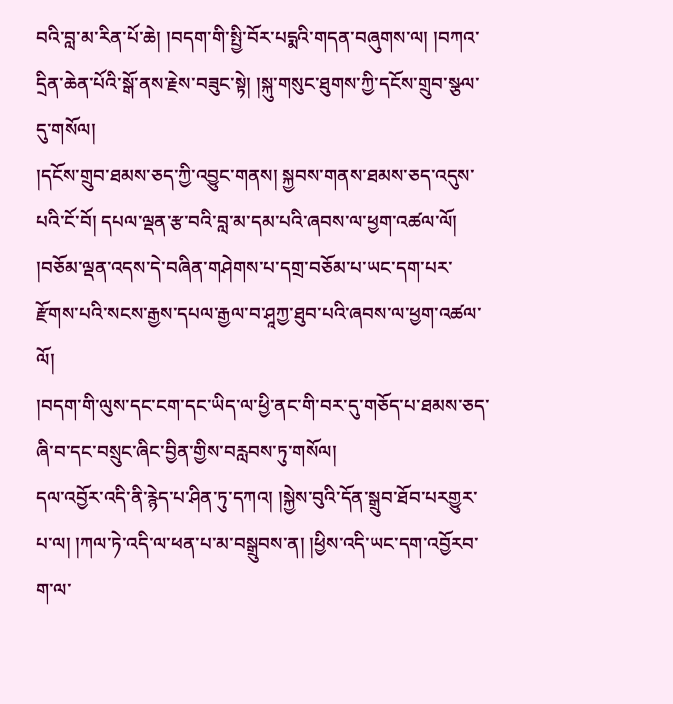བའི་བླ་མ་རིན་པོ་ཆེ། །བདག་གི་སྤྱི་བོར་པདྨའི་གདན་བཞུགས་ལ། །བཀའ་དྲིན་ཆེན་པོའི་སྒོ་ནས་རྗེས་བཟུང་སྟེ། །སྐུ་གསུང་ཐུགས་ཀྱི་དངོས་གྲུབ་སྩལ་དུ་གསོལ།
།དངོས་གྲུབ་ཐམས་ཅད་ཀྱི་འབྱུང་གནས། སྐྱབས་གནས་ཐམས་ཅད་འདུས་པའི་ངོ་བོ། དཔལ་ལྡན་རྩ་བའི་བླ་མ་དམ་པའི་ཞབས་ལ་ཕྱག་འཚལ་ལོ།
།བཅོམ་ལྡན་འདས་དེ་བཞིན་གཤེགས་པ་དགྲ་བཅོམ་པ་ཡང་དག་པར་རྫོགས་པའི་སངས་རྒྱས་དཔལ་རྒྱལ་བ་ཤཱཀྱ་ཐུབ་པའི་ཞབས་ལ་ཕྱག་འཚལ་ལོ།
།བདག་གི་ལུས་དང་ངག་དང་ཡིད་ལ་ཕྱི་ནང་གི་བར་དུ་གཅོད་པ་ཐམས་ཅད་ཞི་བ་དང་བསྲུང་ཞིང་བྱིན་གྱིས་བརླབས་ཏུ་གསོལ།
དལ་འབྱོར་འདི་ནི་རྙེད་པ་ཤིན་ཏུ་དཀའ། །སྐྱེས་བུའི་དོན་སྒྲུབ་ཐོབ་པརགྱུར་པ་ལ། །ཀལ་ཏེ་འདི་ལ་ཕན་པ་མ་བསྒྲུབས་ན། །ཕྱིས་འདི་ཡང་དག་འབྱོརབ་ག་ལ་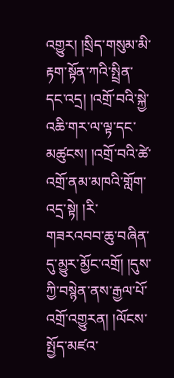འགྱུར། །སྲིད་གསུམ་མི་རྟག་སྟོན་ཀའི་སྤྲིན་དང་འདྲ། །འགྲོ་བའི་སྐྱེ་འཆི་གར་ལ་ལྟ་དང་མཚུངས། །འགྲོ་བའི་ཚེ་འགྲོ་ནམ་མཁའི་གློག་འདྲ་སྟེ། །རི་གཟརའབབ་ཆུ་བཞིན་དུ་མྱུར་མྱོང་འགྲོ། །དུས་ཀྱི་བསྙེན་ནས་རྒྱལ་པོ་འགྲོ་འགྱུརན། །ལོངས་སྤྱོད་མཛའ་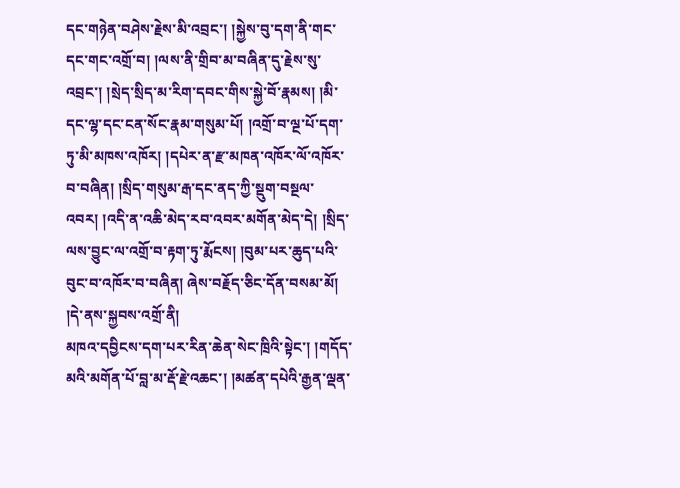དང་གཉེན་བཤེས་རྗེས་མི་འབྲང་། །སྐྱེས་བུ་དག་ནི་གང་དང་གང་འགྲོ་བ། །ལས་ནི་གྲིབ་མ་བཞིན་དུ་རྗེས་སུ་འབྲང་། །སྲེད་སྲིད་མ་རིག་དབང་གིས་སྐྱེ་བོ་རྣམས། །མི་དང་ལྷ་དང་ངན་སོང་རྣམ་གསུམ་པོ། །འགྲོ་བ་ལྔ་པོ་དག་ཏུ་མི་མཁས་འཁོར། །དཔེར་ན་རྫ་མཁན་འཁོར་ལོ་འཁོར་བ་བཞིན། །སྲིད་གསུམ་རྒ་དང་ནད་ཀྱི་སྡུག་བསྔལ་འབར། །འདི་ན་འཆི་མེད་རབ་འབར་མགོན་མེད་དེ། །སྲིད་ལས་བྱུང་ལ་འགྲོ་བ་རྟག་ཏུ་རྨོངས། །བུམ་པར་ཆུད་པའི་བུང་བ་འཁོར་བ་བཞིན། ཞེས་བརྗོད་ཅིང་དོན་བསམ་མོ།
།དེ་ནས་སྐྱབས་འགྲོ་ནི།
མཁའ་དབྱིངས་དག་པར་རིན་ཆེན་སེང་ཁྲིའི་སྟེང་། །གདོད་མའི་མགོན་པོ་བླ་མ་རྡོ་རྗེ་འཆང་། །མཚན་དཔེའི་རྒྱན་ལྡན་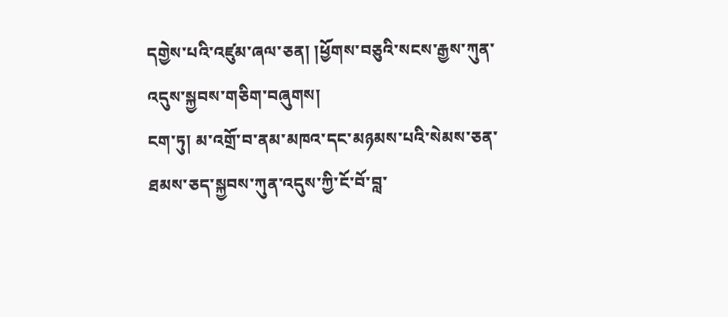དགྱེས་པའི་འཛུམ་ཞལ་ཅན། །ཕྱོགས་བཅུའི་སངས་རྒྱས་ཀུན་འདུས་སྐྱབས་གཅིག་བཞུགས།
ངག་ཏུ། མ་འགྲོ་བ་ནམ་མཁའ་དང་མཉམས་པའི་སེམས་ཅན་ཐམས་ཅད་སྐྱབས་ཀུན་འདུས་ཀྱི་ངོ་བོ་བླ་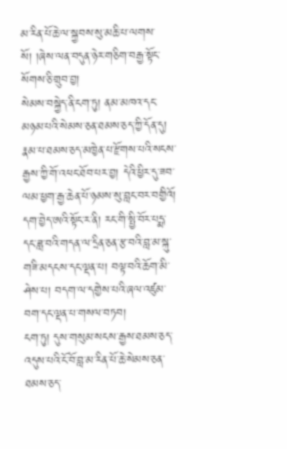མ་རིན་པོ་ཆེ་ལ་སྐྱབས་སུ་མཆི་པ་ལགས་སོ། །ཞེས་ལན་བདུན་ཉེར་གཅིག་བརྒྱ་སྟོང་སོགས་ཅི་གྲུབ་བྱ།
སེམས་བསྐྱེད་ནི་ངག་ཏུ། ནམ་མཁའ་དང་མཉམ་པའི་སེམས་ཅན་ཐམས་ཅད་ཀྱི་དོན་དུ། རྣམ་པ་ཐམས་ཅད་མཁྱེན་པ་རྫོགས་པའི་སངས་རྒྱས་ཀྱི་གོ་འཕང་ཐོབ་པར་བྱ། དེའི་ཕྱིར་དུ་ཟབ་ལམ་ཕྱག་རྒྱ་ཆེན་པོ་ཉམས་སུ་བླང་བར་བགྱིའོ།
དག་བྱེད་ཨའི་སྟོང་ར་ནི། རང་གི་སྤྱི་བོར་པདྨ་དང་ཟླ་བའི་གདན་ལ་དྲིན་ཅན་རྩ་བའི་བླ་མ་སྐུ་གཟི་མདངས་དང་ལྡན་པ། བལྟ་བའི་ཆོག་མི་ཤེས་པ། བདག་ལ་དགྱེས་པའི་ཞལ་འཛུམ་བག་དང་ལྡན་པ་གསལ་བཏབ།
ངག་ཏུ། དུས་གསུམ་སངས་རྒྱས་ཐམས་ཅད་འདུས་པའི་ངོ་བོ་བླ་མ་རིན་པོ་ཆེ་སེམས་ཅན་ཐམས་ཅད་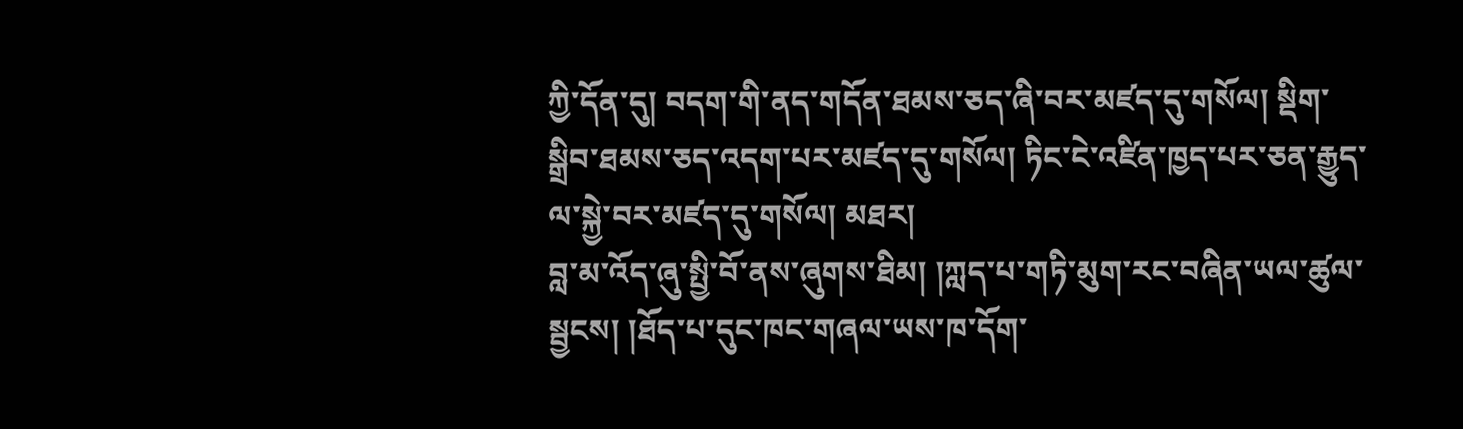ཀྱི་དོན་དུ། བདག་གི་ནད་གདོན་ཐམས་ཅད་ཞི་བར་མཛད་དུ་གསོལ། སྡིག་སྒྲིབ་ཐམས་ཅད་འདག་པར་མཛད་དུ་གསོལ། ཏིང་ངེ་འཛིན་ཁྱད་པར་ཅན་རྒྱུད་ལ་སྐྱེ་བར་མཛད་དུ་གསོལ། མཐར།
བླ་མ་འོད་ཞུ་སྤྱི་བོ་ནས་ཞུགས་ཐིམ། །ཀླད་པ་གཏི་མུག་རང་བཞིན་ཡལ་ཚུལ་སྦྱངས། །ཐོད་པ་དུང་ཁང་གཞལ་ཡས་ཁ་དོག་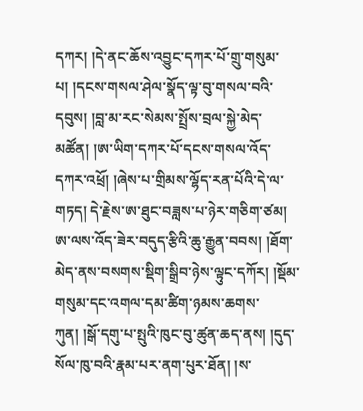དཀར། །དེ་ནང་ཆོས་འབྱུང་དཀར་པོ་གྲུ་གསུམ་པ། །དངས་གསལ་ཤེལ་སྣོད་ལྟ་བུ་གསལ་བའི་དབུས། །བླ་མ་རང་སེམས་སྤྲོས་བྲལ་སྐྱེ་མེད་མཚོན། །ཨ་ཡིག་དཀར་པོ་དངས་གསལ་འོད་དཀར་འཕྲོ། །ཞེས་པ་གྲིམས་ལྷོད་རན་པོའི་དེ་ལ་གཏད། དེ་རྗེས་ཨ་ཐུང་བཟླས་པ་ཉེར་གཅིག་ཙམ།
ཨ་ལས་འོད་ཟེར་བདུད་རྩིའི་ཆུ་རྒྱུན་བབས། །ཐོག་མེད་ནས་བསགས་སྡིག་སྒྲིབ་ཉེས་ལྟུང་དཀོར། །སྡོམ་གསུམ་དང་འགལ་དམ་ཚིག་ཉམས་ཆགས་ཀུན། །སྒོ་དགུ་པ་སྤུའི་ཁུང་བུ་ཚུན་ཆད་ནས། །དུད་སོལ་ཁུ་བའི་རྣམ་པར་ནག་པུར་ཐོན། །ས་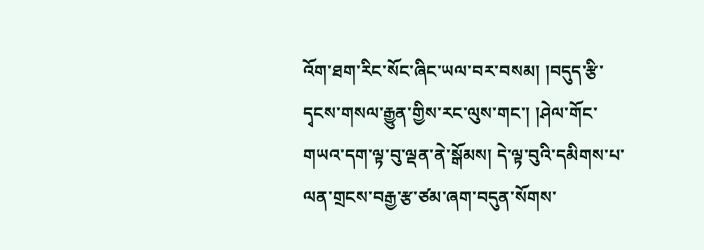འོག་ཐག་རིང་སོང་ཞིང་ཡལ་བར་བསམ། །བདུད་རྩི་དྭངས་གསལ་རྒྱུན་གྱིས་རང་ལུས་གང་། །ཤེལ་གོང་གཡའ་དག་ལྟ་བུ་ལྡན་ནེ་སྒོམས། དེ་ལྟ་བུའི་དམིགས་པ་ལན་གྲངས་བརྒྱ་རྩ་ཙམ་ཞག་བདུན་སོགས་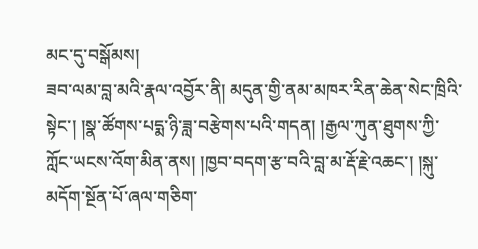མང་དུ་བསྒོམས།
ཟབ་ལམ་བླ་མའི་རྣལ་འབྱོར་ནི། མདུན་གྱི་ནམ་མཁར་རིན་ཆེན་སེང་ཁྲིའི་སྟེང་། །སྣ་ཚོགས་པདྨ་ཉི་ཟླ་བརྩེགས་པའི་གདན། །རྒྱལ་ཀུན་ཐུགས་ཀྱི་ཀློང་ཡངས་འོག་མིན་ནས། །ཁྱབ་བདག་རྩ་བའི་བླ་མ་རྡོ་རྗེ་འཆང་། །སྐུ་མདོག་སྔོན་པོ་ཞལ་གཅིག་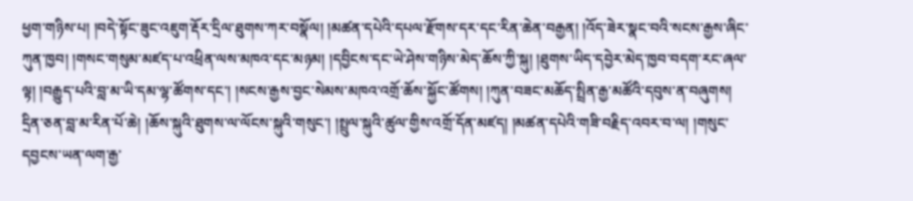ཕྱག་གཉིས་པ། །བདེ་སྟོང་ཟུང་འཇུག་རྡོར་དྲིལ་ཐུགས་ཀར་བསྣོལ། །མཚན་དཔེའི་དཔལ་རྫོགས་དར་དང་རིན་ཆེན་བརྒྱན། །འོད་ཟེར་སྣང་བའི་སངས་རྒྱས་ཞིང་ཀུན་ཁྱབ། །གསང་གསུམ་མཛད་པ་འཕྲིན་ལས་མཁའ་དང་མཉམ། །དབྱིངས་དང་ཡེ་ཤེས་གཉིས་མེད་ཆོས་ཀྱི་སྐུ། །ཐུགས་ཡིད་དབྱེར་མེད་ཁྱབ་བདག་རང་ཞལ་ལྟ། །བརྒྱུད་པའི་བླ་མ་ཡི་དམ་ལྷ་ཚོགས་དང་། །སངས་རྒྱས་བྱང་སེམས་མཁའ་འགྲོ་ཆོས་སྐྱོང་ཚོགས། །ཀུན་བཟང་མཆོད་སྤྲིན་རྒྱ་མཚོའི་དབུས་ན་བཞུགས།
དྲིན་ཅན་བླ་མ་རིན་པོ་ཆེ། །ཆོས་སྐུའི་ཐུགས་ལ་ལོངས་སྐུའི་གསུང་། །སྤྲུལ་སྐུའི་ཚུལ་གྱིས་འགྲོ་དོན་མཛད། །མཚན་དཔེའི་གཟི་བརྗིད་འབར་བ་ལ། །གསུང་དབྱངས་ཡན་ལག་རྒྱ་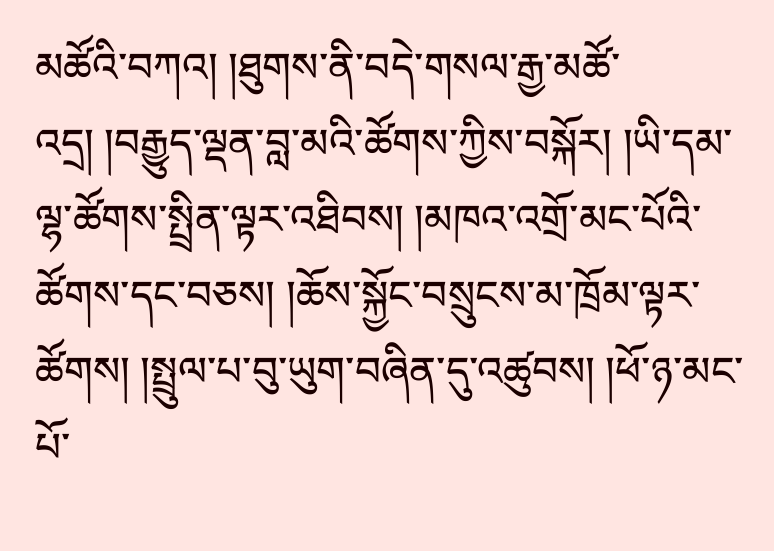མཚོའི་བཀའ། །ཐུགས་ནི་བདེ་གསལ་རྒྱ་མཚོ་འདྲ། །བརྒྱུད་ལྡན་བླ་མའི་ཚོགས་ཀྱིས་བསྐོར། །ཡི་དམ་ལྷ་ཚོགས་སྤྲིན་ལྟར་འཐིབས། །མཁའ་འགྲོ་མང་པོའི་ཚོགས་དང་བཅས། །ཆོས་སྐྱོང་བསྲུངས་མ་ཁྲོམ་ལྟར་ཚོགས། །སྤྲུལ་པ་བུ་ཡུག་བཞིན་དུ་འཚུབས། །ཕོ་ཉ་མང་པོ་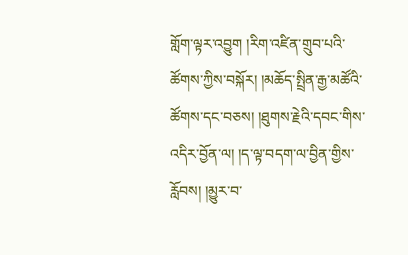གློག་ལྟར་འབྱུག །རིག་འཛིན་གྲུབ་པའི་ཚོགས་ཀྱིས་བསྐོར། །མཆོད་སྤྲིན་རྒྱ་མཚོའི་ཚོགས་དང་བཅས། །ཐུགས་རྗེའི་དབང་གིས་འདིར་བྱོན་ལ། །ད་ལྟ་བདག་ལ་བྱིན་གྱིས་རློབས། །མྱུར་བ་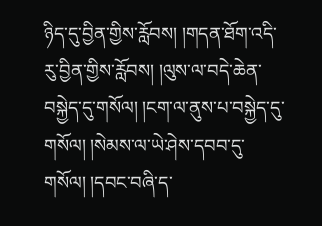ཉིད་དུ་བྱིན་གྱིས་རློབས། །གདན་ཐོག་འདི་རུ་བྱིན་གྱིས་རློབས། །ལུས་ལ་བདེ་ཆེན་བསྐྱེད་དུ་གསོལ། །ངག་ལ་ནུས་པ་བསྐྱེད་དུ་གསོལ། །སེམས་ལ་ཡེ་ཤེས་དབབ་དུ་གསོལ། །དབང་བཞི་ད་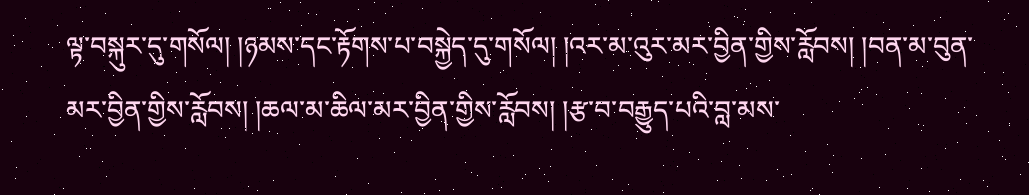ལྟ་བསྐུར་དུ་གསོལ། །ཉམས་དང་རྟོགས་པ་བསྐྱེད་དུ་གསོལ། །འར་མ་འུར་མར་བྱིན་གྱིས་རློབས། །བན་མ་བུན་མར་བྱིན་གྱིས་རློབས། །ཆལ་མ་ཆིལ་མར་བྱིན་གྱིས་རློབས། །རྩ་བ་བརྒྱུད་པའི་བླ་མས་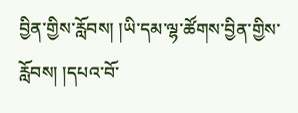བྱིན་གྱིས་རློབས། །ཡི་དམ་ལྷ་ཚོགས་བྱིན་གྱིས་རློབས། །དཔའ་བོ་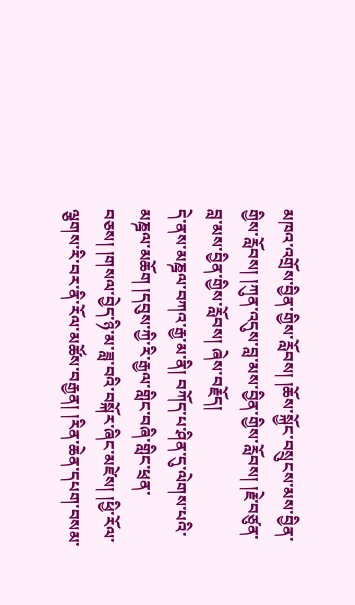མཁའ་འགྲོས་བྱིན་གྱིས་རློབས། །ཆོས་སྐྱོང་བསྲུངས་མས་བྱིན་གྱིས་རློབས། །ཀུན་འདུས་བླ་མས་བྱིན་གྱིས་རློབས། །རྗེ་བཙུན་བླ་མས་བྱིན་གྱིས་རློབས། ཞེས་བརྗོད།
དེ་ནས་མཎྜལ་བཀའ་རྒྱ་མ་ནི། བཀོད་པ་ཤིན་དུ་ལེགས་པའི་མཎྜལ་མཆོག །དབུས་ཀྱི་རི་རྒྱལ་གླིང་བཞི་གླིང་ཕྲན་བཅས། །གསལ་བྱེད་ཉི་མ་ཟླ་བའི་བསྐོར་ཞིང་མཛེས། །ཕྱི་རོལ་ལྕགས་རི་བར་ནི་རོལ་མཚོས་བརྒྱན། །རིན་ཆེན་དཔག་བསམ་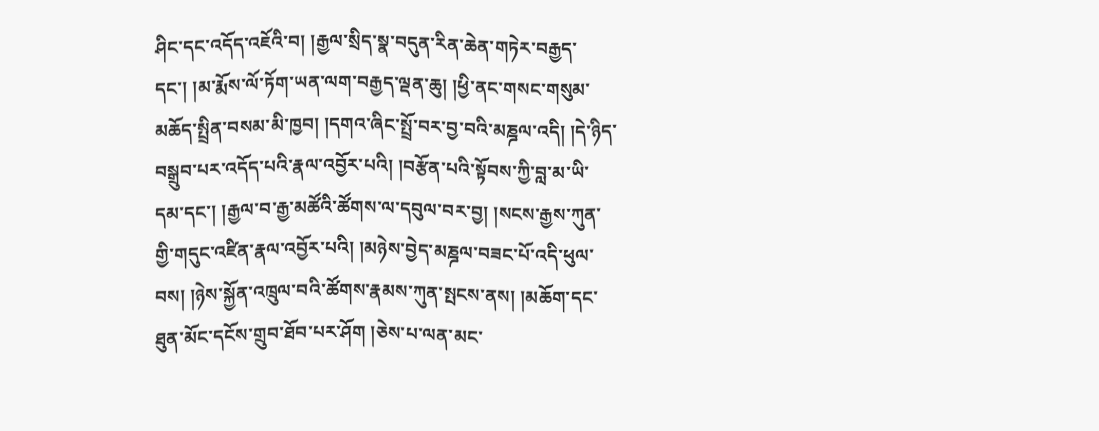ཤིང་དང་འདོད་འཇོའི་བ། །རྒྱལ་སྲིད་སྣ་བདུན་རིན་ཆེན་གཏེར་བརྒྱད་དང་། །མ་རྨོས་ལོ་ཏོག་ཡན་ལག་བརྒྱད་ལྡན་ཆུ། །ཕྱི་ནང་གསང་གསུམ་མཆོད་སྤྲིན་བསམ་མི་ཁྱབ། །དགའ་ཞིང་སྤྲོ་བར་བྱ་བའི་མཎྜལ་འདི། །དེ་ཉིད་བསྒྲུབ་པར་འདོད་པའི་རྣལ་འབྱོར་པའི། །བརྩོན་པའི་སྟོབས་ཀྱི་བླ་མ་ཡི་དམ་དང་། །རྒྱལ་བ་རྒྱ་མཚོའི་ཚོགས་ལ་དབུལ་བར་བྱ། །སངས་རྒྱས་ཀུན་གྱི་གདུང་འཛིན་རྣལ་འབྱོར་པའི། །མཉེས་བྱེད་མཎྜལ་བཟང་པོ་འདི་ཕུལ་བས། །ཉེས་སྐྱོན་འཁྲུལ་བའི་ཚོགས་རྣམས་ཀུན་སྤངས་ནས། །མཆོག་དང་ཐུན་མོང་དངོས་གྲུབ་ཐོབ་པར་ཤོག །ཅེས་པ་ལན་མང་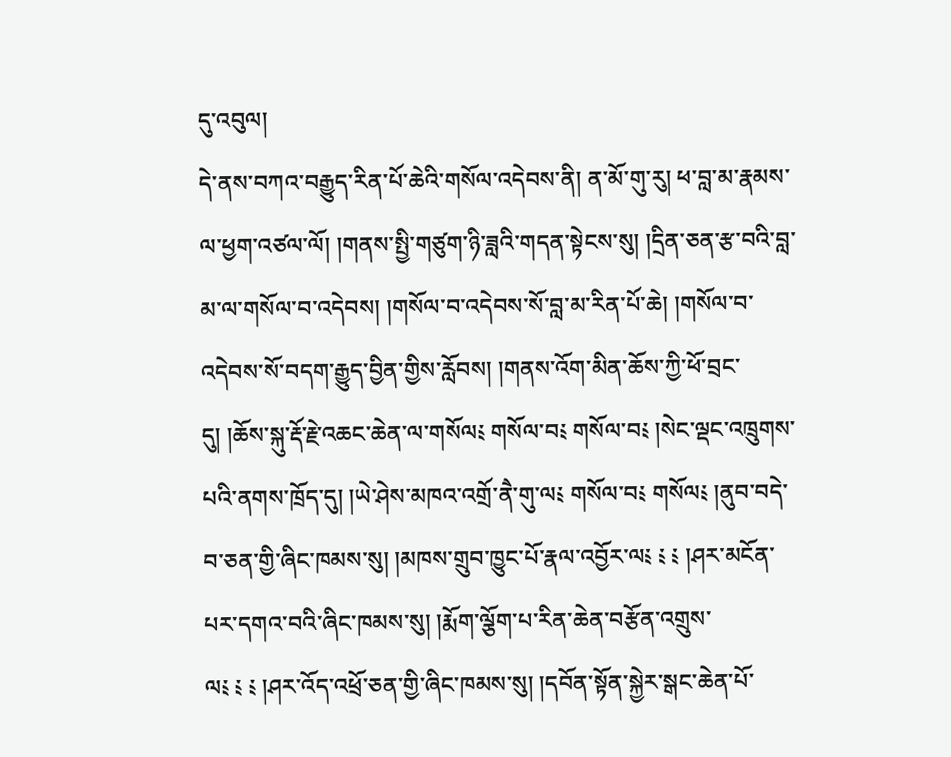དུ་འབུལ།
དེ་ནས་བཀའ་བརྒྱུད་རིན་པོ་ཆེའི་གསོལ་འདེབས་ནི། ན་མོ་གུ་རུ། ཕ་བླ་མ་རྣམས་ལ་ཕྱག་འཙལ་ལོ། །གནས་སྤྱི་གཙུག་ཉི་ཟླའི་གདན་སྟེངས་སུ། །དྲིན་ཅན་རྩ་བའི་བླ་མ་ལ་གསོལ་བ་འདེབས། །གསོལ་བ་འདེབས་སོ་བླ་མ་རིན་པོ་ཆེ། །གསོལ་བ་འདེབས་སོ་བདག་རྒྱུད་བྱིན་གྱིས་རློབས། །གནས་འོག་མིན་ཆོས་ཀྱི་ཕོ་བྲང་དུ། །ཆོས་སྐུ་རྡོ་རྗེ་འཆང་ཆེན་ལ་གསོལ༴ གསོལ་བ༴ གསོལ་བ༴ །སེང་ལྡང་འཁྲུགས་པའི་ནགས་ཁྲོད་དུ། །ཡེ་ཤེས་མཁའ་འགྲོ་ནཻ་གུ་ལ༴ གསོལ་བ༴ གསོལ༴ །ནུབ་བདེ་བ་ཅན་གྱི་ཞིང་ཁམས་སུ། །མཁས་གྲུབ་ཁྱུང་པོ་རྣལ་འབྱོར་ལ༴ ༴ ༴ །ཤར་མངོན་པར་དགའ་བའི་ཞིང་ཁམས་སུ། །རྨོག་ལྕོག་པ་རིན་ཆེན་བརྩོན་འགྲུས་ལ༴ ༴ ༴ །ཤར་འོད་འཕྲོ་ཅན་གྱི་ཞིང་ཁམས་སུ། །དབོན་སྟོན་སྐྱེར་སྒང་ཆེན་པོ་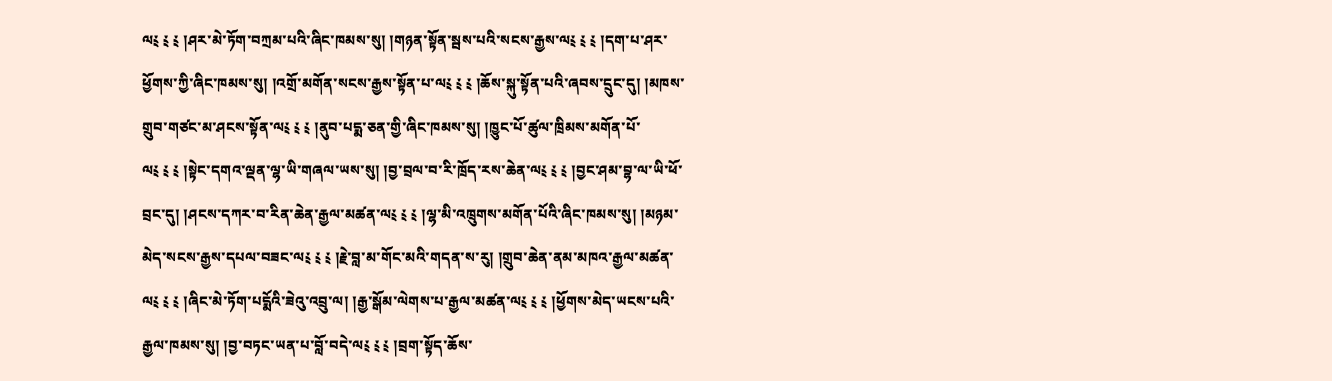ལ༴ ༴ ༴ །ཤར་མེ་ཏོག་བཀྲམ་པའི་ཞིང་ཁམས་སུ། །གཉན་སྟོན་སྦས་པའི་སངས་རྒྱས་ལ༴ ༴ ༴ །དག་པ་ཤར་ཕྱོགས་ཀྱི་ཞིང་ཁམས་སུ། །འགྲོ་མགོན་སངས་རྒྱས་སྟོན་པ་ལ༴ ༴ ༴ །ཆོས་སྐུ་སྟོན་པའི་ཞབས་དྲུང་དུ། །མཁས་གྲུབ་གཙང་མ་ཤངས་སྟོན་ལ༴ ༴ ༴ །ནུབ་པདྨ་ཅན་གྱི་ཞིང་ཁམས་སུ། །ཁྱུང་པོ་ཚུལ་ཁྲིམས་མགོན་པོ་ལ༴ ༴ ༴ །སྟེང་དགའ་ལྡན་ལྷ་ཡི་གཞལ་ཡས་སུ། །བྱ་བྲལ་བ་རི་ཁྲོད་རས་ཆེན་ལ༴ ༴ ༴ །བྱང་ཤམ་བྷ་ལ་ཡི་ཕོ་བྲང་དུ། །ཤངས་དཀར་བ་རིན་ཆེན་རྒྱལ་མཚན་ལ༴ ༴ ༴ །ལྷ་མི་འཁྲུགས་མགོན་པོའི་ཞིང་ཁམས་སུ། །མཉམ་མེད་སངས་རྒྱས་དཔལ་བཟང་ལ༴ ༴ ༴ །རྗེ་བླ་མ་གོང་མའི་གདན་ས་རུ། །གྲུབ་ཆེན་ནམ་མཁའ་རྒྱལ་མཚན་ལ༴ ༴ ༴ །ཞིང་མེ་ཏོག་པདྨོའི་ཟེའུ་འབྲུ་ལ། །རྒྱ་སྒོམ་ལེགས་པ་རྒྱལ་མཚན་ལ༴ ༴ ༴ །ཕྱོགས་མེད་ཡངས་པའི་རྒྱལ་ཁམས་སུ། །བྱ་བཏང་ཡན་པ་བློ་བདེ་ལ༴ ༴ ༴ །བྲག་སྟོད་ཆོས་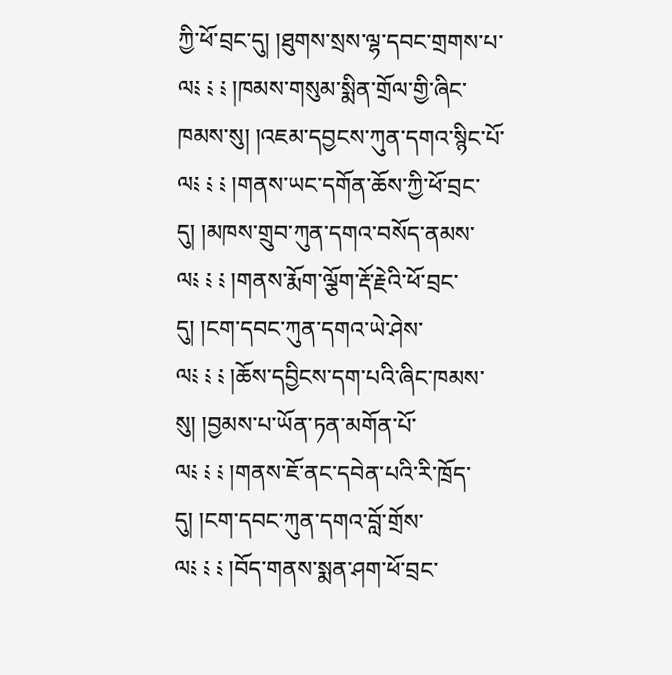ཀྱི་ཕོ་བྲང་དུ། །ཐུགས་སྲས་ལྷ་དབང་གྲགས་པ་ལ༴ ༴ ༴ །ཁམས་གསུམ་སྨིན་གྲོལ་གྱི་ཞིང་ཁམས་སུ། །འཇམ་དབྱངས་ཀུན་དགའ་སྙིང་པོ་ལ༴ ༴ ༴ །གནས་ཡང་དགོན་ཆོས་ཀྱི་ཕོ་བྲང་དུ། །མཁས་གྲུབ་ཀུན་དགའ་བསོད་ནམས་ལ༴ ༴ ༴ །གནས་རྨོག་ལྕོག་རྡོ་རྗེའི་ཕོ་བྲང་དུ། །ངག་དབང་ཀུན་དགའ་ཡེ་ཤེས་ལ༴ ༴ ༴ །ཆོས་དབྱིངས་དག་པའི་ཞིང་ཁམས་སུ། །བྱམས་པ་ཡོན་ཏན་མགོན་པོ་ལ༴ ༴ ༴ །གནས་ཇོ་ནང་དབེན་པའི་རི་ཁྲོད་དུ། །ངག་དབང་ཀུན་དགའ་བློ་གྲོས་ལ༴ ༴ ༴ །བོད་གནས་སྨན་ཤག་ཕོ་བྲང་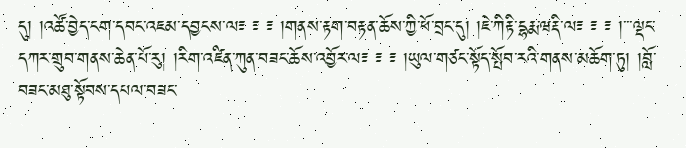དུ། །འཚོ་བྱེད་ངག་དབང་འཇམ་དབྱངས་ལ༴ ༴ ༴ །གནས་རྟག་བརྟན་ཆོས་ཀྱི་ཕོ་བྲང་དུ། །ཇེ་ཀིརྟི་དྷརྨ་ཝརྡི་ལ༴ ༴ ༴ །་་་ལྡང་དཀར་གྲུབ་གནས་ཆེན་པོ་རུ། །རིག་འཛིན་ཀུན་བཟང་ཆོས་འབྱོར་ལ༴ ༴ ༴ །ཡུལ་གཙང་སྟོད་སྤོབ་རའི་གནས་མཆོག་ཏུ། །བློ་བཟང་མཐུ་སྟོབས་དཔལ་བཟང་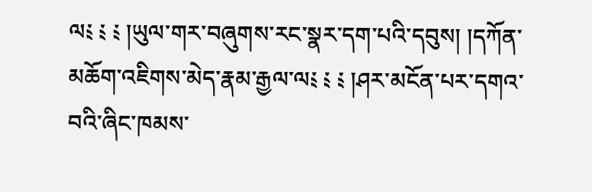ལ༴ ༴ ༴ །ཡུལ་གར་བཞུགས་རང་སྣར་དག་པའི་དབུས། །དཀོན་མཆོག་འཇིགས་མེད་རྣམ་རྒྱལ་ལ༴ ༴ ༴ །ཤར་མངོན་པར་དགའ་བའི་ཞིང་ཁམས་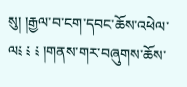སུ། །རྒྱལ་བ་ངག་དབང་ཆོས་འཕེལ་ལ༴ ༴ ༴ །གནས་གར་བཞུགས་ཆོས་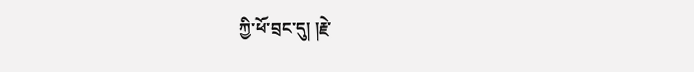ཀྱི་ཕོ་བྲང་དུ། །རྗེ་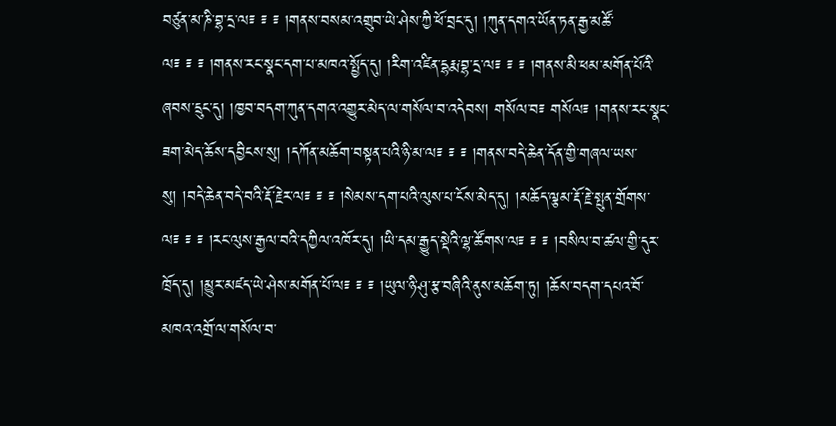བཙུན་མ་ཎི་བྷ་དྲ་ལ༴ ༴ ༴ །གནས་བསམ་འགྲུབ་ཡེ་ཤེས་ཀྱི་ཕོ་བྲང་དུ། །ཀུན་དགའ་ཡོན་ཏན་རྒྱ་མཚོ་ལ༴ ༴ ༴ །གནས་རང་སྣང་དག་པ་མཁའ་སྤྱོད་དུ། །རིག་འཛིན་དྷརྨ་བྷ་དྲ་ལ༴ ༴ ༴ །གནས་མི་ཕམ་མགོན་པོའི་ཞབས་དྲུང་དུ། །ཁྱབ་བདག་ཀུན་དགའ་འགྱུར་མེད་ལ་གསོལ་བ་འདེབས། གསོལ་བ༴ གསོལ༴ །གནས་རང་སྣང་ཟག་མེད་ཆོས་དབྱིངས་སུ། །དཀོན་མཆོག་བསྟན་པའི་ཉི་མ་ལ༴ ༴ ༴ །གནས་བདེ་ཆེན་དོན་གྱི་གཞལ་ཡས་སུ། །བདེ་ཆེན་བདེ་བའི་རྡོ་རྗེར་ལ༴ ༴ ༴ །སེམས་དག་པའི་ལུས་པ་ངོས་མེད་དུ། །མཆོད་ལྕམ་རྡོ་རྗེ་སྤུན་གྲོགས་ལ༴ ༴ ༴ །རང་ལུས་རྒྱལ་བའི་དཀྱིལ་འཁོར་དུ། །ཡི་དམ་རྒྱུད་སྡེའི་ལྷ་ཚོགས་ལ༴ ༴ ༴ །བསིལ་བ་ཚལ་གྱི་དུར་ཁྲོད་དུ། །མྱུར་མཛད་ཡེ་ཤེས་མགོན་པོ་ལ༴ ༴ ༴ །ཡུལ་ཉི་ཤུ་རྩ་བཞིའི་ནུས་མཆོག་ཏུ། །ཆོས་བདག་དཔའ་བོ་མཁའ་འགྲོ་ལ་གསོལ་བ་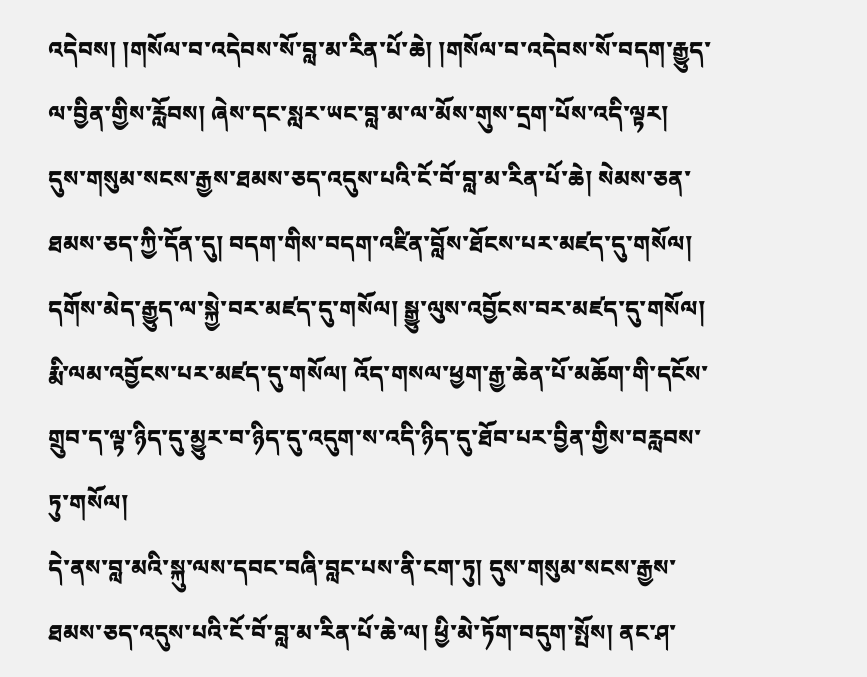འདེབས། །གསོལ་བ་འདེབས་སོ་བླ་མ་རིན་པོ་ཆེ། །གསོལ་བ་འདེབས་སོ་བདག་རྒྱུད་ལ་བྱིན་གྱིས་རློབས། ཞེས་དང་སླར་ཡང་བླ་མ་ལ་མོས་གུས་དྲག་པོས་འདི་ལྟར།
དུས་གསུམ་སངས་རྒྱས་ཐམས་ཅད་འདུས་པའི་ངོ་བོ་བླ་མ་རིན་པོ་ཆེ། སེམས་ཅན་ཐམས་ཅད་ཀྱི་དོན་དུ། བདག་གིས་བདག་འཛིན་བློས་ཐོངས་པར་མཛད་དུ་གསོལ། དགོས་མེད་རྒྱུད་ལ་སྐྱེ་བར་མཛད་དུ་གསོལ། སྒྱུ་ལུས་འབྱོངས་བར་མཛད་དུ་གསོལ། རྨི་ལམ་འབྱོངས་པར་མཛད་དུ་གསོལ། འོད་གསལ་ཕྱག་རྒྱ་ཆེན་པོ་མཆོག་གི་དངོས་གྲུབ་ད་ལྟ་ཉིད་དུ་མྱུར་བ་ཉིད་དུ་འདུག་ས་འདི་ཉིད་དུ་ཐོབ་པར་བྱིན་གྱིས་བརླབས་ཏུ་གསོལ།
དེ་ནས་བླ་མའི་སྐུ་ལས་དབང་བཞི་བླང་པས་ནི་ངག་ཏུ། དུས་གསུམ་སངས་རྒྱས་ཐམས་ཅད་འདུས་པའི་ངོ་བོ་བླ་མ་རིན་པོ་ཆེ་ལ། ཕྱི་མེ་ཏོག་བདུག་སྤོས། ནང་ཤ་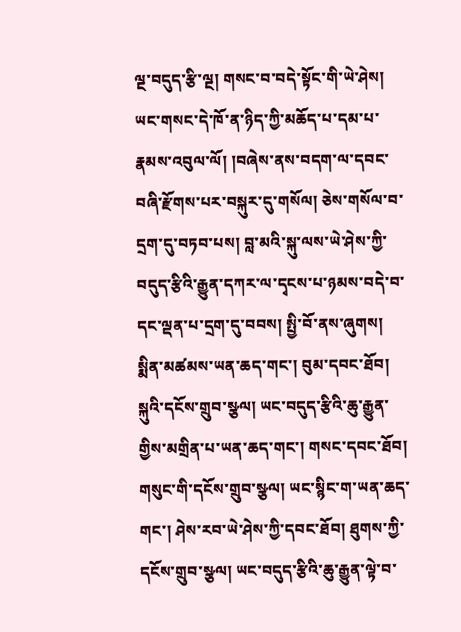ལྔ་བདུད་རྩི་ལྔ། གསང་བ་བདེ་སྟོང་གི་ཡེ་ཤེས། ཡང་གསང་དེ་ཁོ་ན་ཉིད་ཀྱི་མཆོད་པ་དམ་པ་རྣམས་འབུལ་ལོ། །བཞེས་ནས་བདག་ལ་དབང་བཞི་རྫོགས་པར་བསྐུར་དུ་གསོལ། ཅེས་གསོལ་བ་དྲག་དུ་བཏབ་པས། བླ་མའི་སྐུ་ལས་ཡེ་ཤེས་ཀྱི་བདུད་རྩིའི་རྒྱུན་དཀར་ལ་དྭངས་པ་ཉམས་བདེ་བ་དང་ལྡན་པ་དྲག་དུ་བབས། སྤྱི་བོ་ནས་ཞུགས། སྨིན་མཚམས་ཡན་ཆད་གང་། བུམ་དབང་ཐོབ། སྐུའི་དངོས་གྲུབ་སྩལ། ཡང་བདུད་རྩིའི་ཆུ་རྒྱུན་གྱིས་མགྲིན་པ་ཡན་ཆད་གང་། གསང་དབང་ཐོབ། གསུང་གི་དངོས་གྲུབ་སྩལ། ཡང་སྙིང་ག་ཡན་ཆད་གང་། ཤེས་རབ་ཡེ་ཤེས་ཀྱི་དབང་ཐོབ། ཐུགས་ཀྱི་དངོས་གྲུབ་སྩལ། ཡང་བདུད་རྩིའི་ཆུ་རྒྱུན་ལྟེ་བ་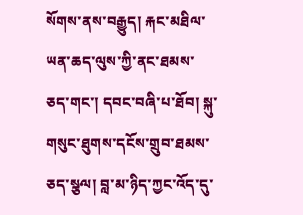སོགས་ནས་བརྒྱུད། རྐང་མཐིལ་ཡན་ཆད་ལུས་ཀྱི་ནང་ཐམས་ཅད་གང་། དབང་བཞི་པ་ཐོབ། སྐུ་གསུང་ཐུགས་དངོས་གྲུབ་ཐམས་ཅད་སྩལ། བླ་མ་ཉིད་ཀྱང་འོད་དུ་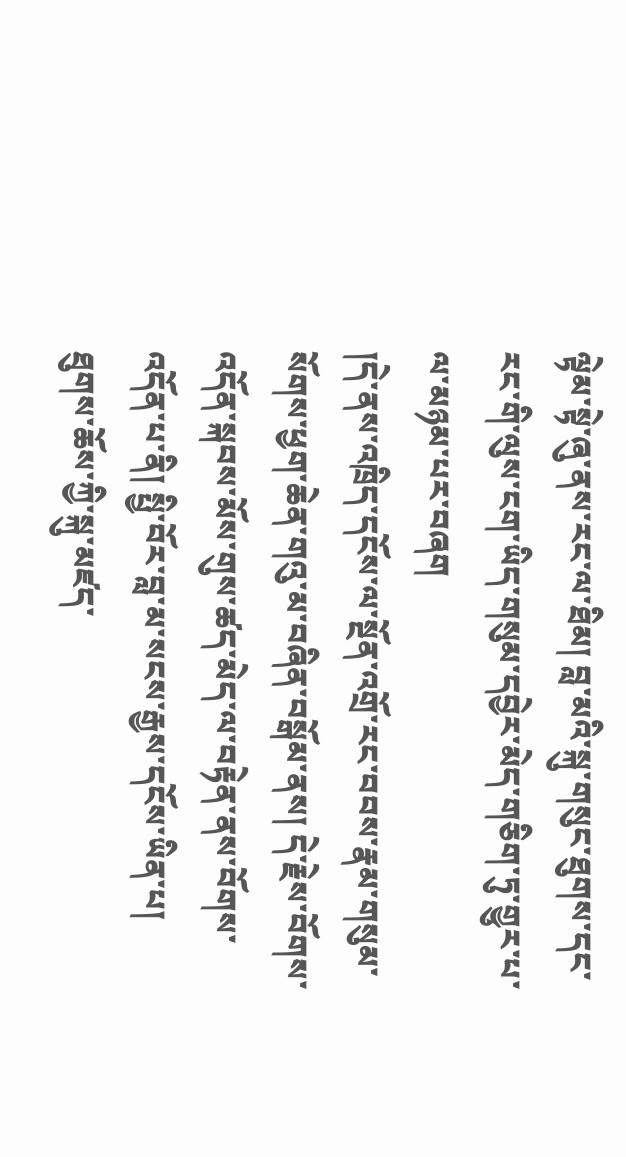ལྟེམ་སྟེ་ཞུ་ནས་རང་ལ་ཐིམ། བླ་མའི་སྐུ་གསུང་ཐུགས་དང་རང་གི་ལུས་ངག་ཡིད་གསུམ་དབྱེར་མེད་གཅིག་ཏུ་གྱུར་པ་ལ་མཉམ་པར་བཞག
།དེ་ནས་འཁྲིད་དངོས་ལ་སྔོན་འགྲོ་རང་བབས་རྣམ་གསུམ་སོགས་ཕྱག་ཆེན་གའུ་མ་བཞིན་བསྒོམ་ནས། དེ་རྗེས་བོགས་འདོན་སྐབས་མོས་གུས་ཚད་མེད་ལ་བརྟེན་ནས་བོགས་འདོན་པ་ནི། སྤྱི་བོར་བླ་མ་སངས་རྒྱས་དངོས་ཡིན་པ། ཐུགས་ཆོས་ཀྱི་སྐུ་མཛད་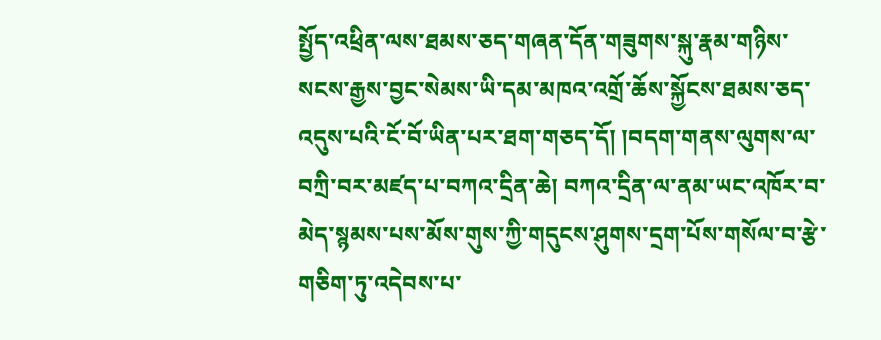སྤྱོད་འཕྲིན་ལས་ཐམས་ཅད་གཞན་དོན་གཟུགས་སྐུ་རྣམ་གཉིས་སངས་རྒྱས་བྱང་སེམས་ཡི་དམ་མཁའ་འགྲོ་ཆོས་སྐྱོངས་ཐམས་ཅད་འདུས་པའི་ངོ་བོ་ཡིན་པར་ཐག་གཅད་དོ། །བདག་གནས་ལུགས་ལ་བཀྲི་བར་མཛད་པ་བཀའ་དྲིན་ཆེ། བཀའ་དྲིན་ལ་ནམ་ཡང་འཁོར་བ་མེད་སྙམས་པས་མོས་གུས་ཀྱི་གདུངས་ཤུགས་དྲག་པོས་གསོལ་བ་རྩེ་གཅིག་ཏུ་འདེབས་པ་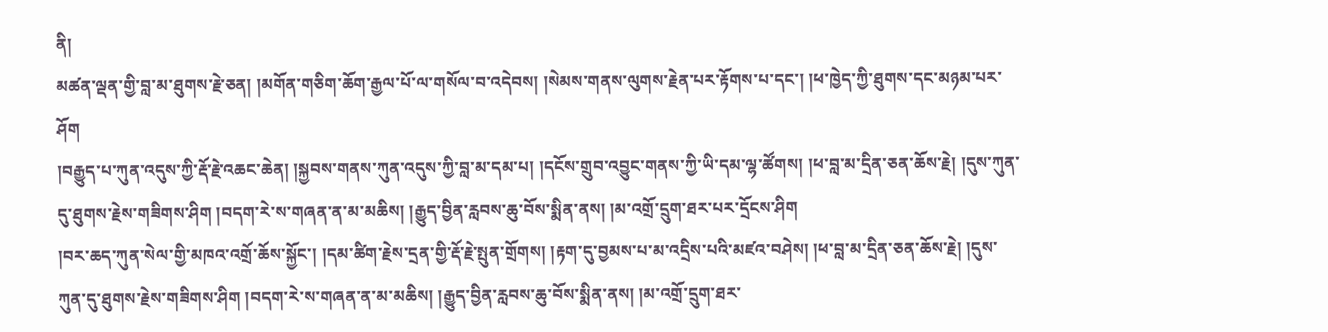ནི།
མཚན་ལྡན་གྱི་བླ་མ་ཐུགས་རྗེ་ཅན། །མགོན་གཅིག་ཆོག་རྒྱལ་པོ་ལ་གསོལ་བ་འདེབས། །སེམས་གནས་ལུགས་རྗེན་པར་རྟོགས་པ་དང་། །ཕ་ཁྱེད་ཀྱི་ཐུགས་དང་མཉམ་པར་ཤོག
།བརྒྱུད་པ་ཀུན་འདུས་ཀྱི་རྡོ་རྗེ་འཆང་ཆེན། །སྐྱབས་གནས་ཀུན་འདུས་ཀྱི་བླ་མ་དམ་པ། །དངོས་གྲུབ་འབྱུང་གནས་ཀྱི་ཡི་དམ་ལྷ་ཚོགས། །ཕ་བླ་མ་དྲིན་ཅན་ཆོས་རྗེ། །དུས་ཀུན་དུ་ཐུགས་རྗེས་གཟིགས་ཤིག །བདག་རེ་ས་གཞན་ན་མ་མཆིས། །རྒྱུད་བྱིན་རླབས་ཆུ་བོས་སྨིན་ནས། །མ་འགྲོ་དྲུག་ཐར་པར་དྲོངས་ཤིག
།བར་ཆད་ཀུན་སེལ་གྱི་མཁའ་འགྲོ་ཆོས་སྐྱོང་། །དམ་ཚིག་རྗེས་དྲན་གྱི་རྡོ་རྗེ་སྤུན་གྲོགས། །རྟག་དུ་བྱམས་པ་མ་འདྲིས་པའི་མཛའ་བཤེས། །ཕ་བླ་མ་དྲིན་ཅན་ཆོས་རྗེ། །དུས་ཀུན་དུ་ཐུགས་རྗེས་གཟིགས་ཤིག །བདག་རེ་ས་གཞན་ན་མ་མཆིས། །རྒྱུད་བྱིན་རླབས་ཆུ་བོས་སྨིན་ནས། །མ་འགྲོ་དྲུག་ཐར་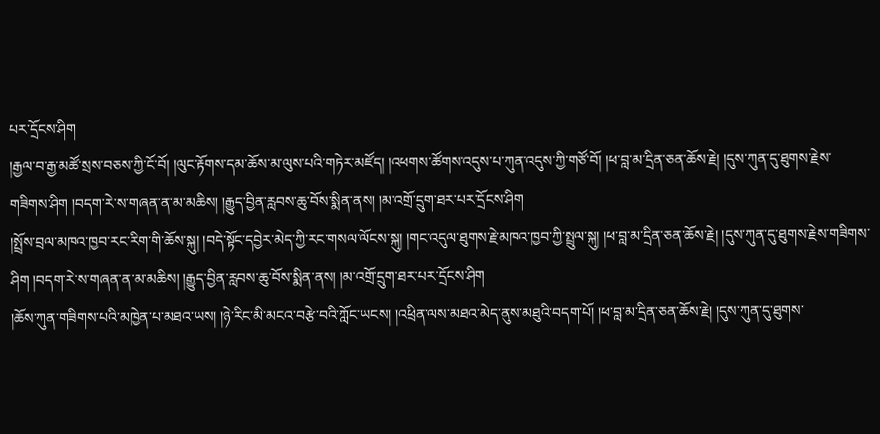པར་དྲོངས་ཤིག
།རྒྱལ་བ་རྒྱ་མཚོ་སྲས་བཅས་ཀྱི་ངོ་བོ། །ལུང་རྟོགས་དམ་ཆོས་མ་ལུས་པའི་གཏེར་མཛོད། །འཕགས་ཚོགས་འདུས་པ་ཀུན་འདུས་ཀྱི་གཙོ་བོ། །ཕ་བླ་མ་དྲིན་ཅན་ཆོས་རྗེ། །དུས་ཀུན་དུ་ཐུགས་རྗེས་གཟིགས་ཤིག །བདག་རེ་ས་གཞན་ན་མ་མཆིས། །རྒྱུད་བྱིན་རླབས་ཆུ་བོས་སྨིན་ནས། །མ་འགྲོ་དྲུག་ཐར་པར་དྲོངས་ཤིག
།སྤྲོས་བྲལ་མཁའ་ཁྱབ་རང་རིག་གི་ཆོས་སྐུ། །བདེ་སྟོང་དབྱེར་མེད་ཀྱི་རང་གསལ་ལོངས་སྐུ། །གང་འདུལ་ཐུགས་རྗེ་མཁའ་ཁྱབ་ཀྱི་སྤྲུལ་སྐུ། །ཕ་བླ་མ་དྲིན་ཅན་ཆོས་རྗེ། །དུས་ཀུན་དུ་ཐུགས་རྗེས་གཟིགས་ཤིག །བདག་རེ་ས་གཞན་ན་མ་མཆིས། །རྒྱུད་བྱིན་རླབས་ཆུ་བོས་སྨིན་ནས། །མ་འགྲོ་དྲུག་ཐར་པར་དྲོངས་ཤིག
།ཆོས་ཀུན་གཟིགས་པའི་མཁྱེན་པ་མཐའ་ཡས། །ཉེ་རིང་མི་མངའ་བརྩེ་བའི་ཀློང་ཡངས། །འཕྲིན་ལས་མཐའ་མེད་ནུས་མཐུའི་བདག་པོ། །ཕ་བླ་མ་དྲིན་ཅན་ཆོས་རྗེ། །དུས་ཀུན་དུ་ཐུགས་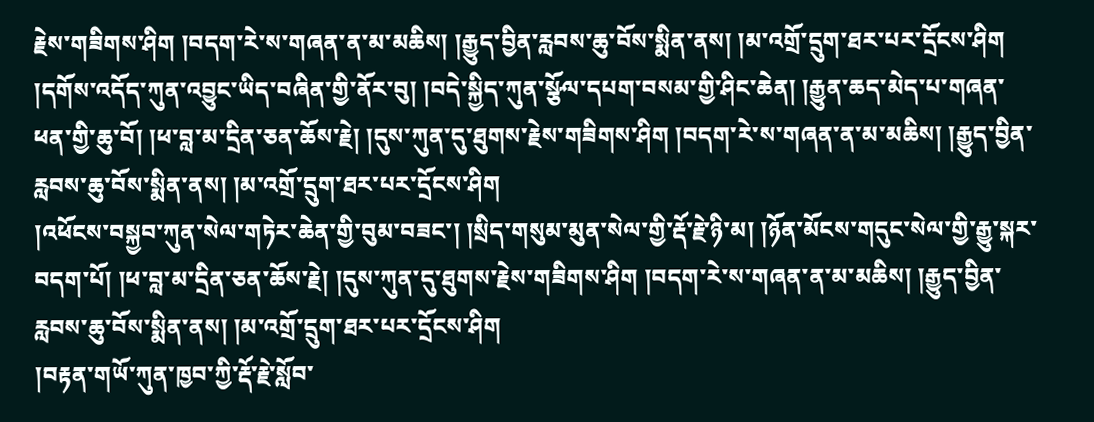རྗེས་གཟིགས་ཤིག །བདག་རེ་ས་གཞན་ན་མ་མཆིས། །རྒྱུད་བྱིན་རླབས་ཆུ་བོས་སྨིན་ནས། །མ་འགྲོ་དྲུག་ཐར་པར་དྲོངས་ཤིག
།དགོས་འདོད་ཀུན་འབྱུང་ཡིད་བཞིན་གྱི་ནོར་བུ། །བདེ་སྐྱིད་ཀུན་སྩོལ་དཔག་བསམ་གྱི་ཤིང་ཆེན། །རྒྱུན་ཆད་མེད་པ་གཞན་ཕན་གྱི་ཆུ་བོ། །ཕ་བླ་མ་དྲིན་ཅན་ཆོས་རྗེ། །དུས་ཀུན་དུ་ཐུགས་རྗེས་གཟིགས་ཤིག །བདག་རེ་ས་གཞན་ན་མ་མཆིས། །རྒྱུད་བྱིན་རླབས་ཆུ་བོས་སྨིན་ནས། །མ་འགྲོ་དྲུག་ཐར་པར་དྲོངས་ཤིག
།འཕོངས་བསྐྱབ་ཀུན་སེལ་གཏེར་ཆེན་གྱི་བུམ་བཟང་། །སྲིད་གསུམ་མུན་སེལ་གྱི་རྡོ་རྗེ་ཉི་མ། །ཉོན་མོངས་གདུང་སེལ་གྱི་རྒྱུ་སྐར་བདག་པོ། །ཕ་བླ་མ་དྲིན་ཅན་ཆོས་རྗེ། །དུས་ཀུན་དུ་ཐུགས་རྗེས་གཟིགས་ཤིག །བདག་རེ་ས་གཞན་ན་མ་མཆིས། །རྒྱུད་བྱིན་རླབས་ཆུ་བོས་སྨིན་ནས། །མ་འགྲོ་དྲུག་ཐར་པར་དྲོངས་ཤིག
།བརྟན་གཡོ་ཀུན་ཁྱབ་ཀྱི་རྡོ་རྗེ་སློབ་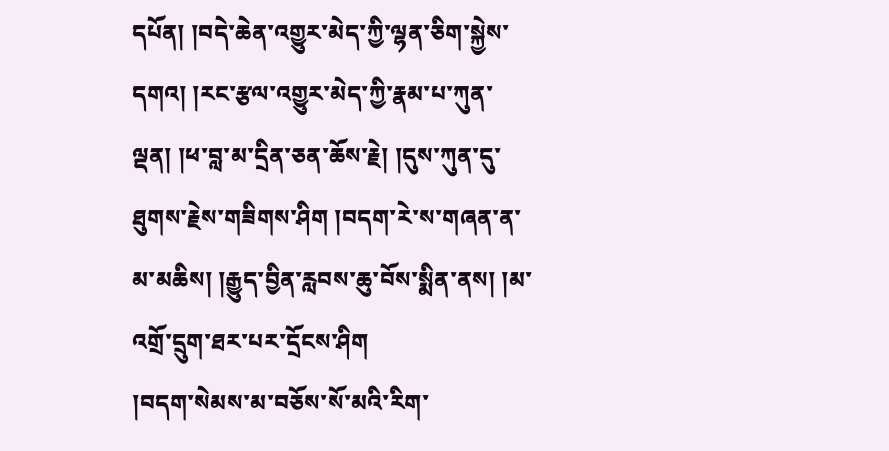དཔོན། །བདེ་ཆེན་འགྱུར་མེད་ཀྱི་ལྷན་ཅིག་སྐྱེས་དགའ། །རང་རྩལ་འགྱུར་མེད་ཀྱི་རྣམ་པ་ཀུན་ལྡན། །ཕ་བླ་མ་དྲིན་ཅན་ཆོས་རྗེ། །དུས་ཀུན་དུ་ཐུགས་རྗེས་གཟིགས་ཤིག །བདག་རེ་ས་གཞན་ན་མ་མཆིས། །རྒྱུད་བྱིན་རླབས་ཆུ་བོས་སྨིན་ནས། །མ་འགྲོ་དྲུག་ཐར་པར་དྲོངས་ཤིག
།བདག་སེམས་མ་བཅོས་སོ་མའི་རིག་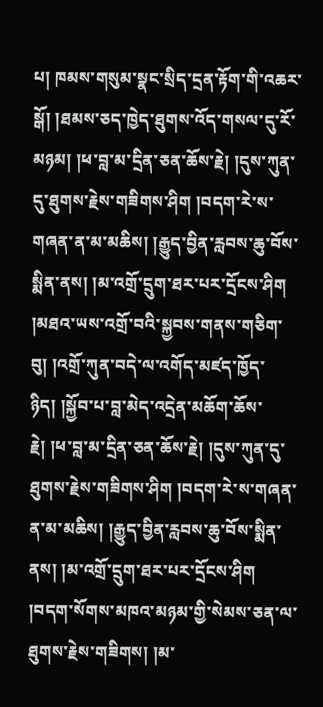པ། ཁམས་གསུམ་སྣང་སྲིད་དྲན་རྟོག་གི་འཆར་སྒོ། །ཐམས་ཅད་ཁྱེད་ཐུགས་འོད་གསལ་དུ་རོ་མཉམ། །ཕ་བླ་མ་དྲིན་ཅན་ཆོས་རྗེ། །དུས་ཀུན་དུ་ཐུགས་རྗེས་གཟིགས་ཤིག །བདག་རེ་ས་གཞན་ན་མ་མཆིས། །རྒྱུད་བྱིན་རླབས་ཆུ་བོས་སྨིན་ནས། །མ་འགྲོ་དྲུག་ཐར་པར་དྲོངས་ཤིག
།མཐའ་ཡས་འགྲོ་བའི་སྐྱབས་གནས་གཅིག་བུ། །འགྲོ་ཀུན་བདེ་ལ་འགོད་མཛད་ཁྱོད་ཉིད། །སྐྱོབ་པ་བླ་མེད་འདྲེན་མཆོག་ཆོས་རྗེ། །ཕ་བླ་མ་དྲིན་ཅན་ཆོས་རྗེ། །དུས་ཀུན་དུ་ཐུགས་རྗེས་གཟིགས་ཤིག །བདག་རེ་ས་གཞན་ན་མ་མཆིས། །རྒྱུད་བྱིན་རླབས་ཆུ་བོས་སྨིན་ནས། །མ་འགྲོ་དྲུག་ཐར་པར་དྲོངས་ཤིག
།བདག་སོགས་མཁའ་མཉམ་གྱི་སེམས་ཅན་ལ་ཐུགས་རྗེས་གཟིགས། །མ་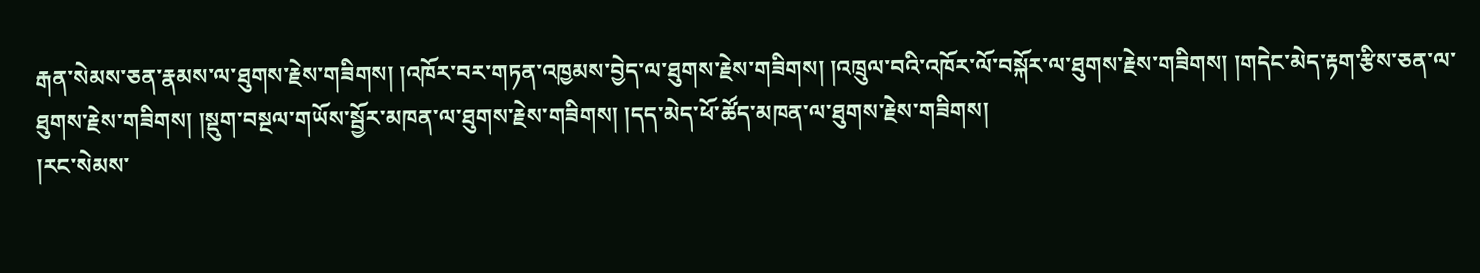རྒན་སེམས་ཅན་རྣམས་ལ་ཐུགས་རྗེས་གཟིགས། །འཁོར་བར་གཏན་འཁྱམས་བྱེད་ལ་ཐུགས་རྗེས་གཟིགས། །འཁྲུལ་བའི་འཁོར་ལོ་བསྐོར་ལ་ཐུགས་རྗེས་གཟིགས། །གདེང་མེད་རྟག་རྩིས་ཅན་ལ་ཐུགས་རྗེས་གཟིགས། །སྡུག་བསྔལ་གཡོས་སྦྱོར་མཁན་ལ་ཐུགས་རྗེས་གཟིགས། །དད་མེད་ཕོ་ཚོད་མཁན་ལ་ཐུགས་རྗེས་གཟིགས།
།རང་སེམས་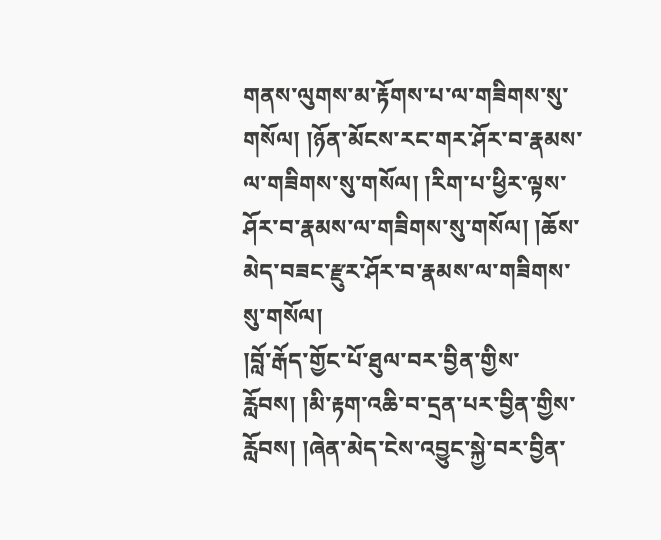གནས་ལུགས་མ་རྟོགས་པ་ལ་གཟིགས་སུ་གསོལ། །ཉོན་མོངས་རང་གར་ཤོར་བ་རྣམས་ལ་གཟིགས་སུ་གསོལ། །རིག་པ་ཕྱིར་ལྟས་ཤོར་བ་རྣམས་ལ་གཟིགས་སུ་གསོལ། །ཆོས་མེད་བཟང་རྫུར་ཤོར་བ་རྣམས་ལ་གཟིགས་སུ་གསོལ།
།བློ་རྒོད་གྱོང་པོ་ཐུལ་བར་བྱིན་གྱིས་རློབས། །མི་རྟག་འཆི་བ་དྲན་པར་བྱིན་གྱིས་རློབས། །ཞེན་མེད་ངེས་འབྱུང་སྐྱེ་བར་བྱིན་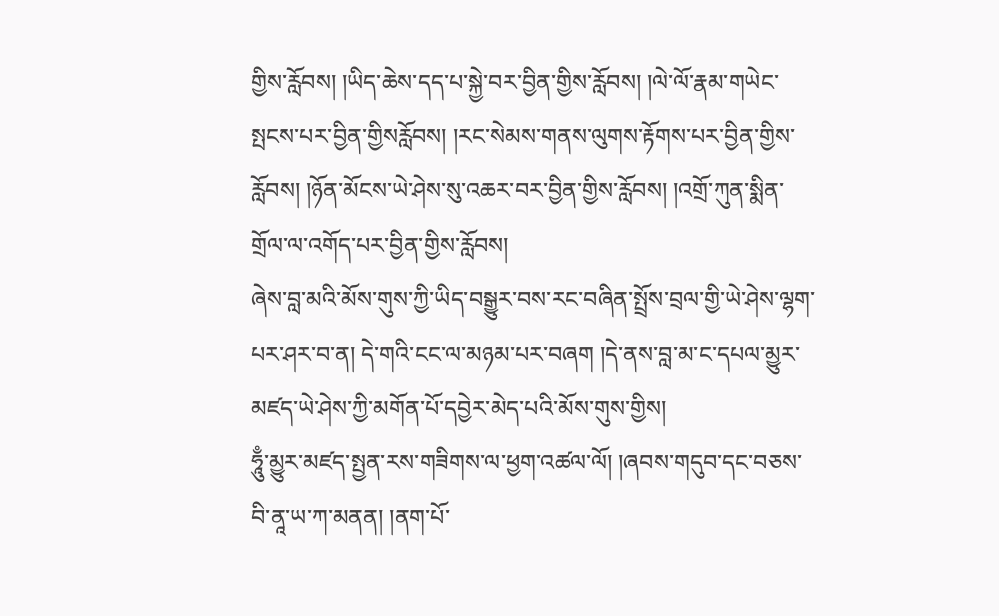གྱིས་རློབས། །ཡིད་ཆེས་དད་པ་སྐྱེ་བར་བྱིན་གྱིས་རློབས། །ལེ་ལོ་རྣམ་གཡེང་སྤངས་པར་བྱིན་གྱིསརློབས། །རང་སེམས་གནས་ལུགས་རྟོགས་པར་བྱིན་གྱིས་རློབས། །ཉོན་མོངས་ཡེ་ཤེས་སུ་འཆར་བར་བྱིན་གྱིས་རློབས། །འགྲོ་ཀུན་སྨིན་གྲོལ་ལ་འགོད་པར་བྱིན་གྱིས་རློབས།
ཞེས་བླ་མའི་མོས་གུས་ཀྱི་ཡིད་བསྒྱུར་བས་རང་བཞིན་སྤྲོས་བྲལ་གྱི་ཡེ་ཤེས་ལྷག་པར་ཤར་བ་ན། དེ་གའི་ངང་ལ་མཉམ་པར་བཞག །དེ་ནས་བླ་མ་ང་དཔལ་མྱུར་མཛད་ཡེ་ཤེས་ཀྱི་མགོན་པོ་དབྱེར་མེད་པའི་མོས་གུས་གྱིས།
ཧཱུྃ་མྱུར་མཛད་སྤྱན་རས་གཟིགས་ལ་ཕྱག་འཚལ་ལོ། །ཞབས་གདུབ་དང་བཅས་བི་ནཱ་ཡ་ཀ་མནན། །ནག་པོ་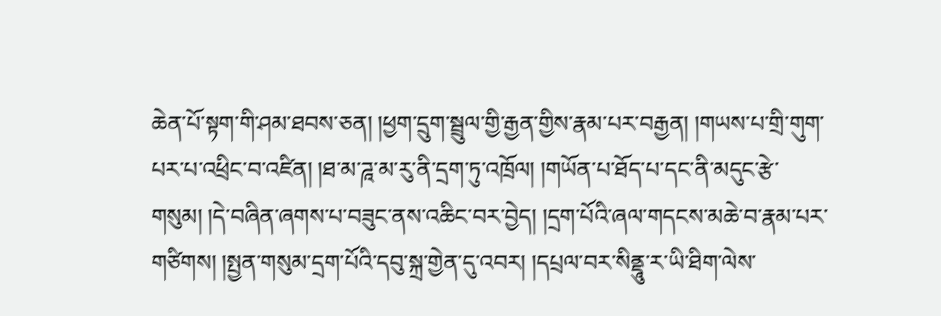ཆེན་པོ་སྟག་གི་ཤམ་ཐབས་ཅན། །ཕྱག་དྲུག་སྦྲུལ་གྱི་རྒྱན་གྱིས་རྣམ་པར་བརྒྱན། །གཡས་པ་གྲི་གུག་པར་པ་འཕྲིང་བ་འཛིན། །ཐ་མ་ཌཱ་མ་རུ་ནི་དྲག་ཏུ་འཁྲོལ། །གཡོན་པ་ཐོད་པ་དང་ནི་མདུང་རྩེ་གསུམ། །དེ་བཞིན་ཞགས་པ་བཟུང་ནས་འཆིང་བར་བྱེད། །དྲག་པོའི་ཞལ་གདངས་མཆེ་བ་རྣམ་པར་གཙིགས། །སྤྱན་གསུམ་དྲག་པོའི་དབུ་སྐྲ་གྱེན་དུ་འབར། །དཔྲལ་བར་སིནྡཱུ་ར་ཡི་ཐིག་ལེས་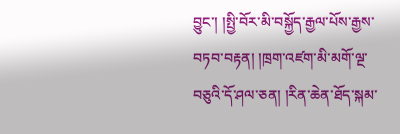བྱུང་། །སྤྱི་བོར་མི་བསྐྱོད་རྒྱལ་པོས་རྒྱས་བཏབ་བརྟན། །ཁྲག་འཛག་མི་མགོ་ལྔ་བཅུའི་དོ་ཤལ་ཅན། །རིན་ཆེན་ཐོད་སྐམ་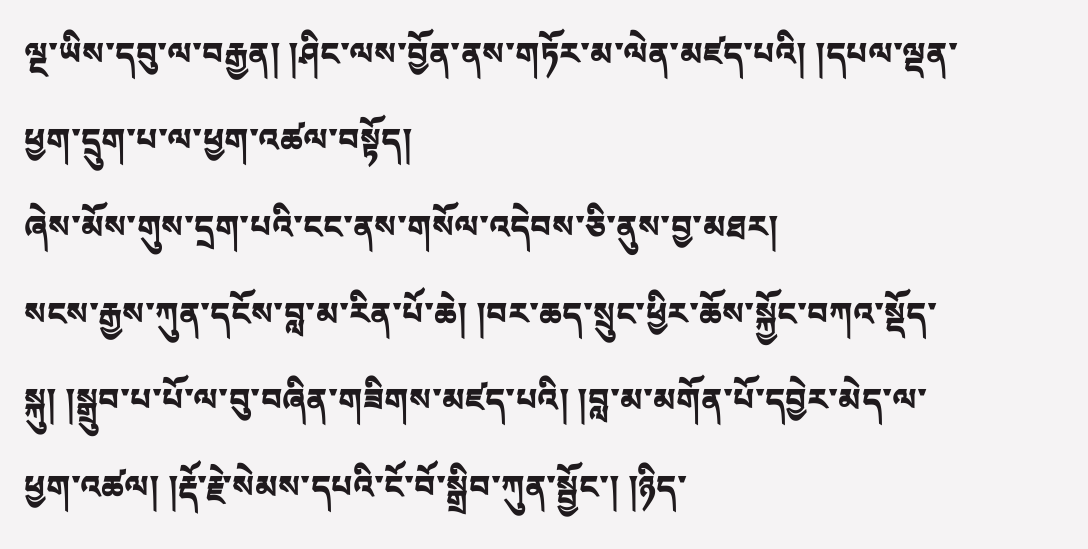ལྔ་ཡིས་དབུ་ལ་བརྒྱན། །ཤིང་ལས་བྱོན་ནས་གཏོར་མ་ལེན་མཛད་པའི། །དཔལ་ལྡན་ཕྱག་དྲུག་པ་ལ་ཕྱག་འཚལ་བསྟོད།
ཞེས་མོས་གུས་དྲག་པའི་ངང་ནས་གསོལ་འདེབས་ཅི་ནུས་བྱ་མཐར།
སངས་རྒྱས་ཀུན་དངོས་བླ་མ་རིན་པོ་ཆེ། །བར་ཆད་སྲུང་ཕྱིར་ཆོས་སྐྱོང་བཀའ་སྡོད་སྐུ། །སྒྲུབ་པ་པོ་ལ་བུ་བཞིན་གཟིགས་མཛད་པའི། །བླ་མ་མགོན་པོ་དབྱེར་མེད་ལ་ཕྱག་འཚལ། །རྡོ་རྗེ་སེམས་དཔའི་ངོ་བོ་སྒྲིབ་ཀུན་སྦྱོང་། །ཉིད་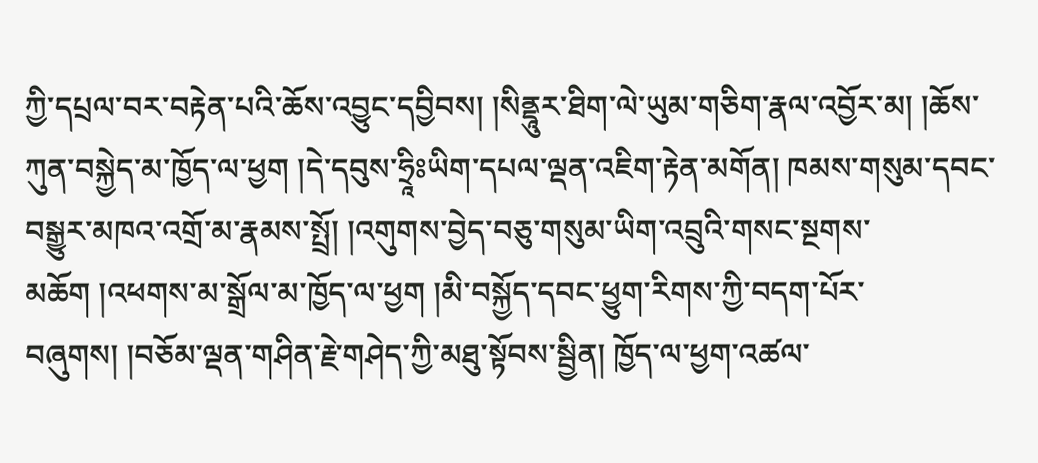ཀྱི་དཔྲལ་བར་བརྟེན་པའི་ཆོས་འབྱུང་དབྱིབས། །སིནྡཱུར་ཐིག་ལེ་ཡུམ་གཅིག་རྣལ་འབྱོར་མ། །ཆོས་ཀུན་བསྐྱེད་མ་ཁྱོད་ལ་ཕྱག །དེ་དབུས་ཧྲཱིཿཡིག་དཔལ་ལྡན་འཇིག་རྟེན་མགོན། ཁམས་གསུམ་དབང་བསྒྱུར་མཁའ་འགྲོ་མ་རྣམས་སྤྲོ། །འགུགས་བྱེད་བཅུ་གསུམ་ཡིག་འབྲུའི་གསང་སྔགས་མཆོག །འཕགས་མ་སྒྲོལ་མ་ཁྱོད་ལ་ཕྱག །མི་བསྐྱོད་དབང་ཕྱུག་རིགས་ཀྱི་བདག་པོར་བཞུགས། །བཅོམ་ལྡན་གཤིན་རྗེ་གཤེད་ཀྱི་མཐུ་སྟོབས་སྦྱིན། ཁྱོད་ལ་ཕྱག་འཚལ་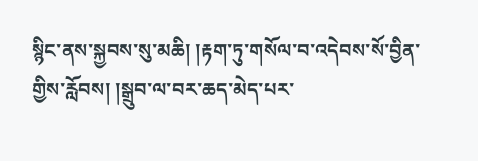སྙིང་ནས་སྐྱབས་སུ་མཆི། །རྟག་ཏུ་གསོལ་བ་འདེབས་སོ་བྱིན་གྱིས་རློབས། །སྒྲུབ་ལ་བར་ཆད་མེད་པར་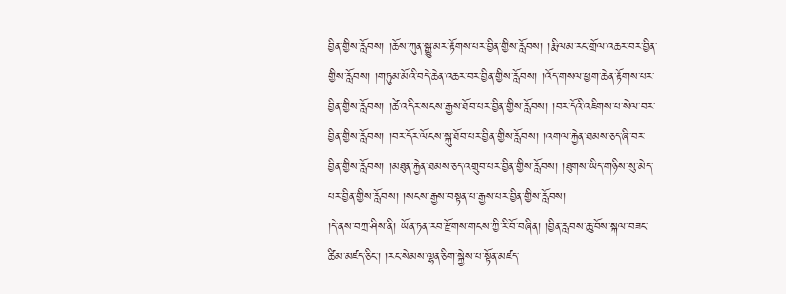བྱིན་གྱིས་རློབས། །ཆོས་ཀུན་སྒྱུ་མར་རྟོགས་པར་བྱིན་གྱིས་རློབས། །རྨི་ལམ་རང་གྲོལ་འཆར་བར་བྱིན་གྱིས་རློབས། །གཏུམ་མོའི་བདེ་ཆེན་འཆར་བར་བྱིན་གྱིས་རློབས། །འོད་གསལ་ཕྱག་ཆེན་རྟོགས་པར་བྱིན་གྱིས་རློབས། །ཚེ་འདིར་སངས་རྒྱས་ཐོབ་པར་བྱིན་གྱིས་རློབས། །བར་དོའི་འཇིགས་པ་སེལ་བར་བྱིན་གྱིས་རློབས། །བར་དོར་ལོངས་སྐུ་ཐོབ་པར་བྱིན་གྱིས་རློབས། །འགལ་རྐྱེན་ཐམས་ཅད་ཞི་བར་བྱིན་གྱིས་རློབས། །མཐུན་རྐྱེན་ཐམས་ཅད་འགྲུབ་པར་བྱིན་གྱིས་རློབས། །ཐུགས་ཡིད་གཉིས་སུ་མེད་པར་བྱིན་གྱིས་རློབས། །སངས་རྒྱས་བསྟན་པ་རྒྱས་པར་བྱིན་གྱིས་རློབས།
།དེ་ནས་བཀྲ་ཤིས་ནི། ཡོན་ཏན་རབ་རྫོགས་གངས་ཀྱི་རི་བོ་བཞིན། །བྱིན་རླབས་ཆུ་བོས་སྐལ་བཟང་ཚིམ་མཛད་ཅིང་། །རང་སེམས་ལྷན་ཅིག་སྐྱེས་པ་སྟོན་མཛད་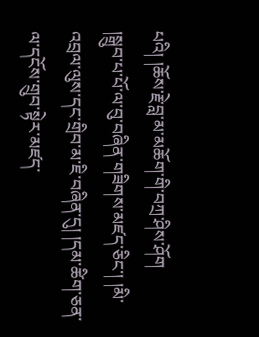པའི། །ཆོས་རྗེ་བླ་མ་མཆོག་གི་བཀྲ་ཤིས་ཤོག
།སྒྲུབ་པ་པོ་ལ་བུ་བཞིན་གཟིགས་མཛད་ཅིང་། །མི་འབྲལ་ལུས་དང་གྲིབ་མ་ཇི་བཞིན་དུ། །དམ་ཚིག་ཅན་ལ་དངོས་གྲུབ་སྟེར་མཛད་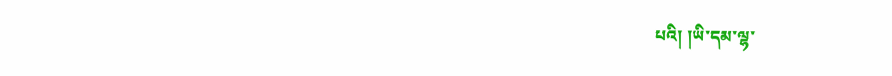པའི། །ཡི་དམ་ལྷ་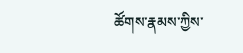ཚོགས་རྣམས་ཀྱིས་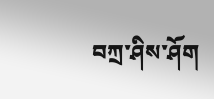བཀྲ་ཤིས་ཤོག